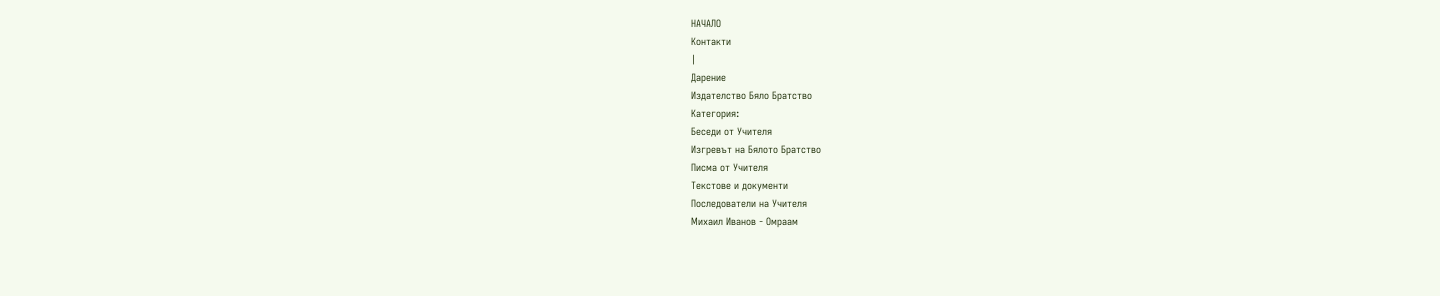НАЧАЛО
Контакти
|
Дарение
Издателство Бяло Братство
Категория:
Беседи от Учителя
Изгревът на Бялото Братство
Писма от Учителя
Текстове и документи
Последователи на Учителя
Михаил Иванов - Омраам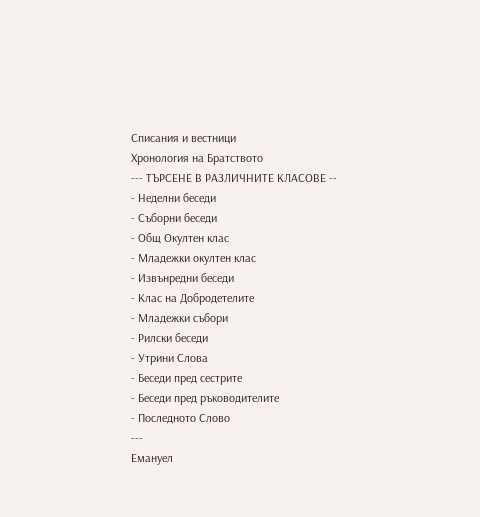Списания и вестници
Хронология на Братството
--- ТЪРСЕНЕ В РАЗЛИЧНИТЕ КЛАСОВЕ --
- Неделни беседи
- Съборни беседи
- Общ Окултен клас
- Младежки окултен клас
- Извънредни беседи
- Клас на Добродетелите
- Младежки събори
- Рилски беседи
- Утрини Слова
- Беседи пред сестрите
- Беседи пред ръководителите
- Последното Слово
---
Емануел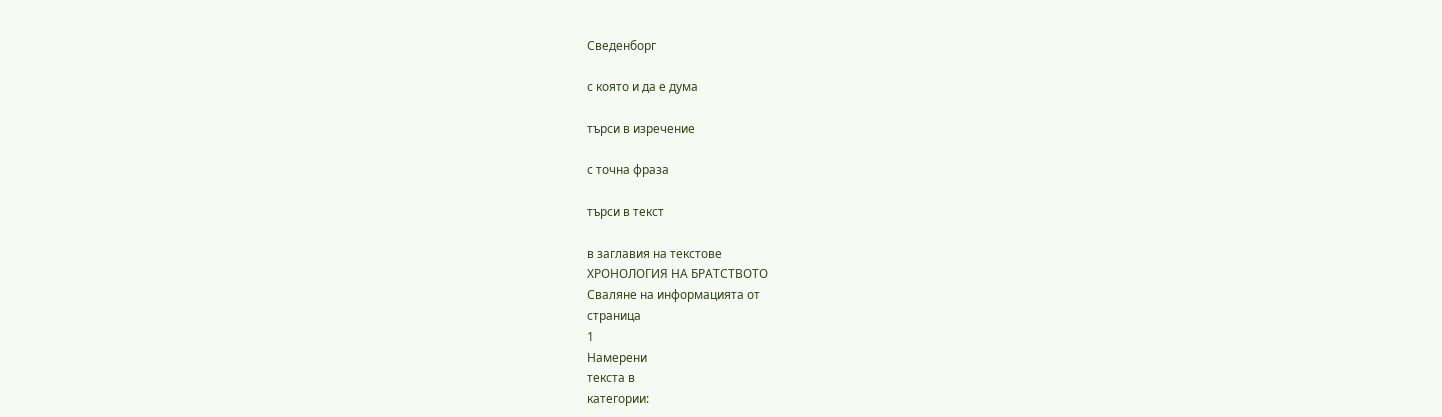Сведенборг

с която и да е дума

търси в изречение

с точна фраза

търси в текст

в заглавия на текстове
ХРОНОЛОГИЯ НА БРАТСТВОТО
Сваляне на информацията от
страница
1
Намерени
текста в
категории: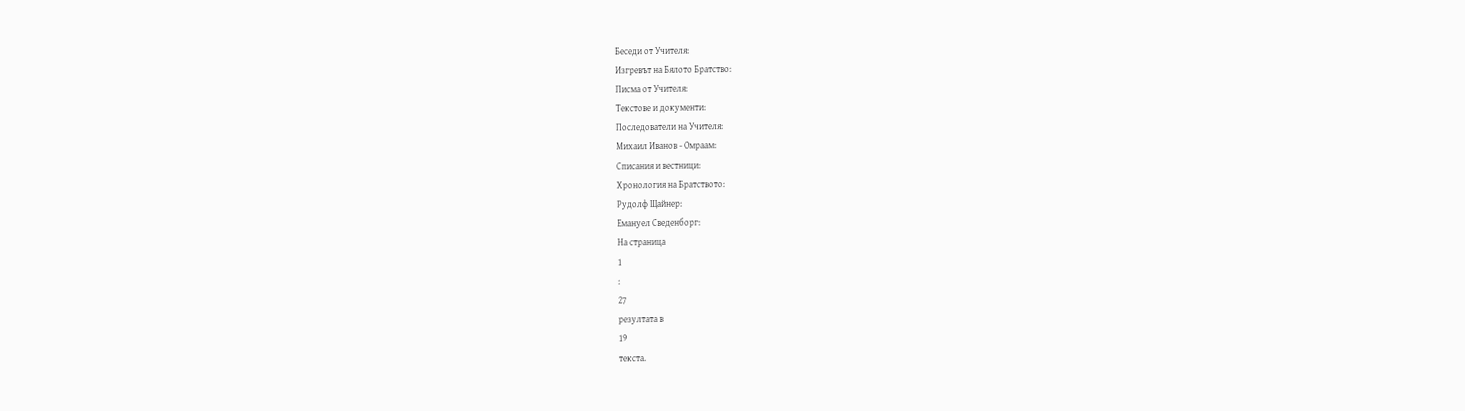Беседи от Учителя:
Изгревът на Бялото Братство:
Писма от Учителя:
Текстове и документи:
Последователи на Учителя:
Михаил Иванов - Омраам:
Списания и вестници:
Хронология на Братството:
Рудолф Щайнер:
Емануел Сведенборг:
На страница
1
:
27
резултата в
19
текста.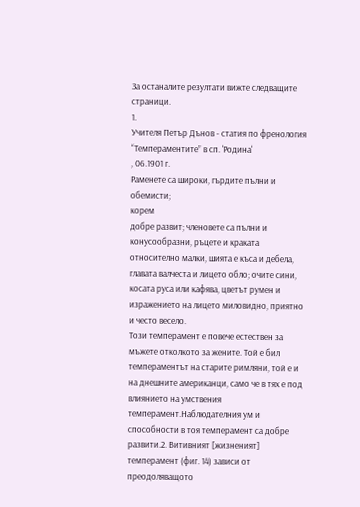За останалите резултати вижте следващите страници.
1.
Учителя Петър Дънов - статия по френология “Темпераментите” в сп. 'Родина'
, 06.1901 г.
Раменете са широки, гърдите пълни и обемисти;
корем
добре развит; членовете са пълни и конусообразни, ръцете и краката относително малки, шията е къса и дебела, главата валчеста и лицето обло; очите сини, косата руса или кафява, цветът румен и изражението на лицето миловидно, приятно и често весело.
Този темперамент е повече естествен за мъжете отколкото за жените. Той е бил темпераментът на старите римляни, той е и на днешните американци, само че в тях е под влиянието на умствения темперамент.Наблюдателния ум и способности в тоя темперамент са добре развити.2. Витивният [жизненият] темперамент (фиг. 14) зависи от преодоляващото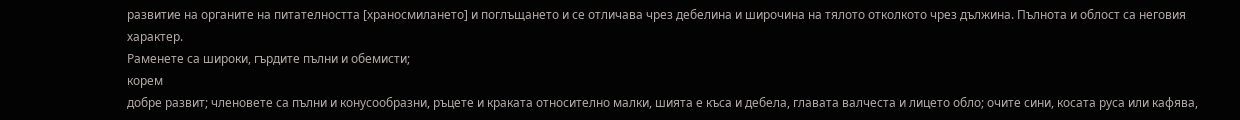развитие на органите на питателността [храносмилането] и поглъщането и се отличава чрез дебелина и широчина на тялото отколкото чрез дължина. Пълнота и облост са неговия характер.
Раменете са широки, гърдите пълни и обемисти;
корем
добре развит; членовете са пълни и конусообразни, ръцете и краката относително малки, шията е къса и дебела, главата валчеста и лицето обло; очите сини, косата руса или кафява,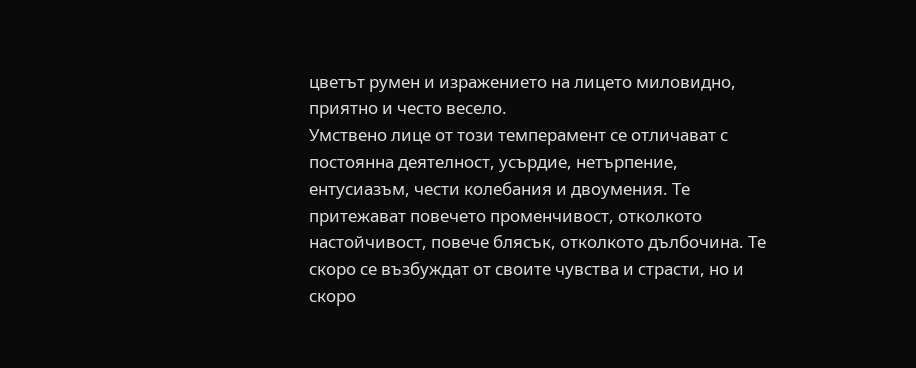цветът румен и изражението на лицето миловидно, приятно и често весело.
Умствено лице от този темперамент се отличават с постоянна деятелност, усърдие, нетърпение, ентусиазъм, чести колебания и двоумения. Те притежават повечето променчивост, отколкото настойчивост, повече блясък, отколкото дълбочина. Те скоро се възбуждат от своите чувства и страсти, но и скоро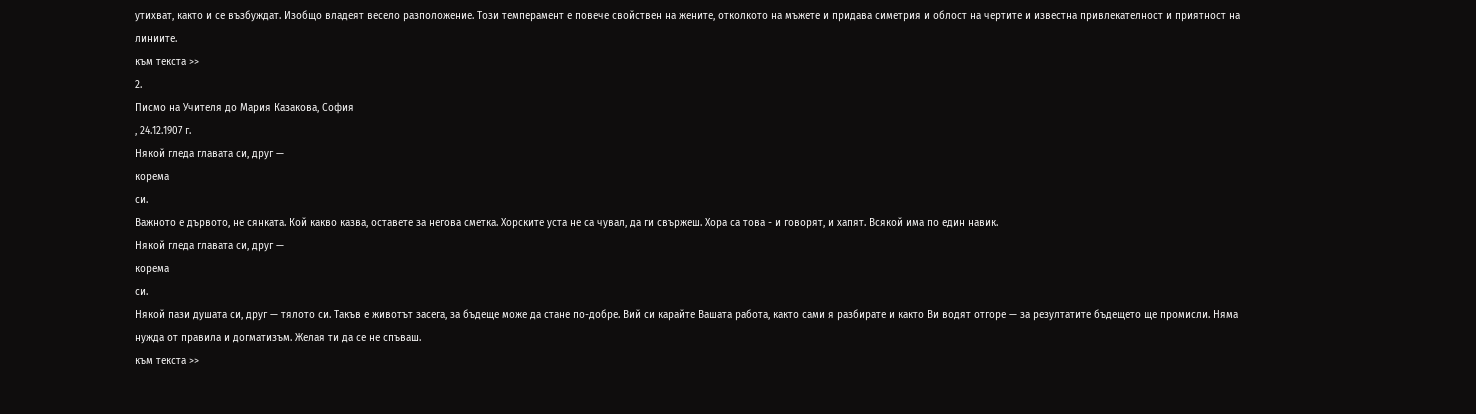утихват, както и се възбуждат. Изобщо владеят весело разположение. Този темперамент е повече свойствен на жените, отколкото на мъжете и придава симетрия и облост на чертите и известна привлекателност и приятност на линиите.
към текста >>
2.
Писмо на Учителя до Мария Казакова, София
, 24.12.1907 г.
Някой гледа главата си, друг —
корема
си.
Важното е дървото, не сянката. Кой какво казва, оставете за негова сметка. Хорските уста не са чувал, да ги свържеш. Хора са това - и говорят, и хапят. Всякой има по един навик.
Някой гледа главата си, друг —
корема
си.
Някой пази душата си, друг — тялото си. Такъв е животът засега, за бъдеще може да стане по-добре. Вий си карайте Вашата работа, както сами я разбирате и както Ви водят отгоре — за резултатите бъдещето ще промисли. Няма нужда от правила и догматизъм. Желая ти да се не спъваш.
към текста >>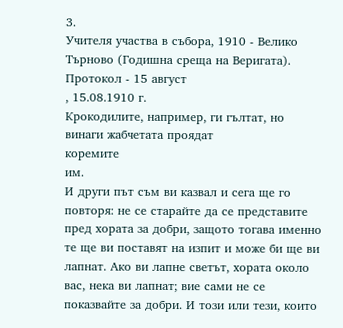3.
Учителя участва в събора, 1910 - Велико Търново (Годишна среща на Веригата). Протокол - 15 август
, 15.08.1910 г.
Крокодилите, например, ги гълтат, но винаги жабчетата проядат
коремите
им.
И други път съм ви казвал и сега ще го повторя: не се старайте да се представите пред хората за добри, защото тогава именно те ще ви поставят на изпит и може би ще ви лапнат. Ако ви лапне светът, хората около вас, нека ви лапнат; вие сами не се показвайте за добри. И този или тези, които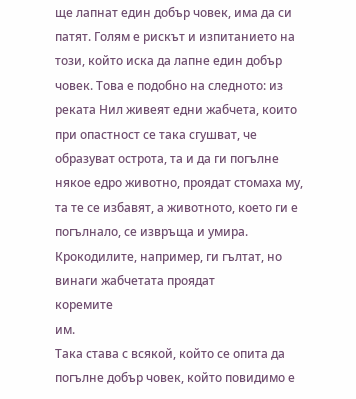ще лапнат един добър човек, има да си патят. Голям е рискът и изпитанието на този, който иска да лапне един добър човек. Това е подобно на следното: из реката Нил живеят едни жабчета, които при опастност се така сгушват, че образуват острота, та и да ги погълне някое едро животно, проядат стомаха му, та те се избавят, а животното, което ги е погълнало, се извръща и умира.
Крокодилите, например, ги гълтат, но винаги жабчетата проядат
коремите
им.
Така става с всякой, който се опита да погълне добър човек, който повидимо е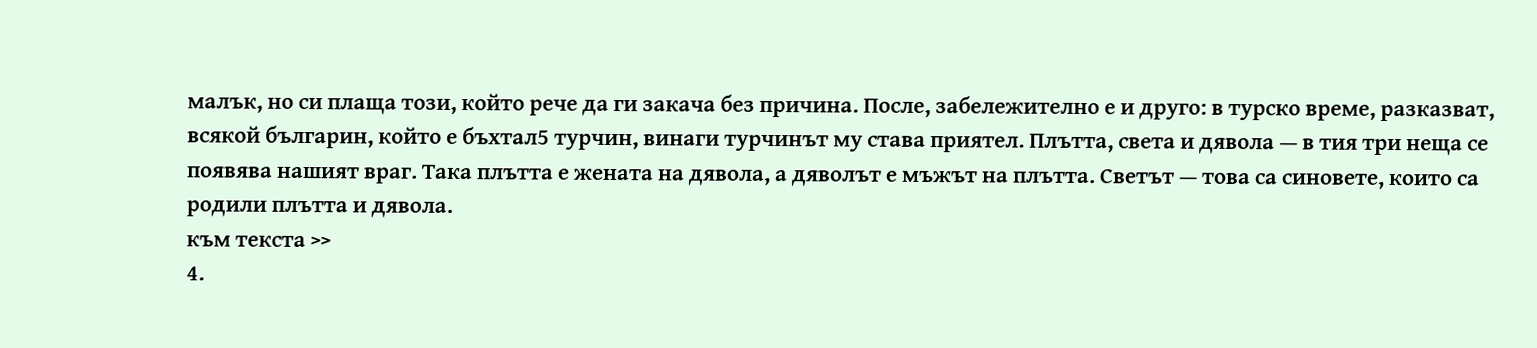малък, но си плаща този, който рече да ги закача без причина. После, забележително е и друго: в турско време, разказват, всякой българин, който е бъхтал5 турчин, винаги турчинът му става приятел. Плътта, света и дявола — в тия три неща се появява нашият враг. Така плътта е жената на дявола, а дяволът е мъжът на плътта. Светът — това са синовете, които са родили плътта и дявола.
към текста >>
4.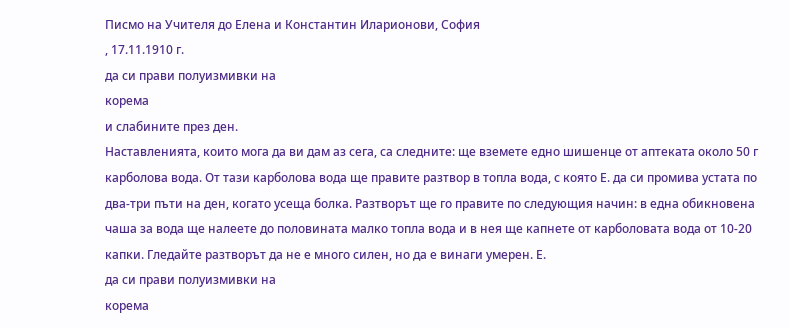Писмо на Учителя до Елена и Константин Иларионови, София
, 17.11.1910 г.
да си прави полуизмивки на
корема
и слабините през ден.
Наставленията, които мога да ви дам аз сега, са следните: ще вземете едно шишенце от аптеката около 50 г карболова вода. От тази карболова вода ще правите разтвор в топла вода, с която Е. да си промива устата по два-три пъти на ден, когато усеща болка. Разтворът ще го правите по следующия начин: в една обикновена чаша за вода ще налеете до половината малко топла вода и в нея ще капнете от карболовата вода от 10-20 капки. Гледайте разтворът да не е много силен, но да е винаги умерен. Е.
да си прави полуизмивки на
корема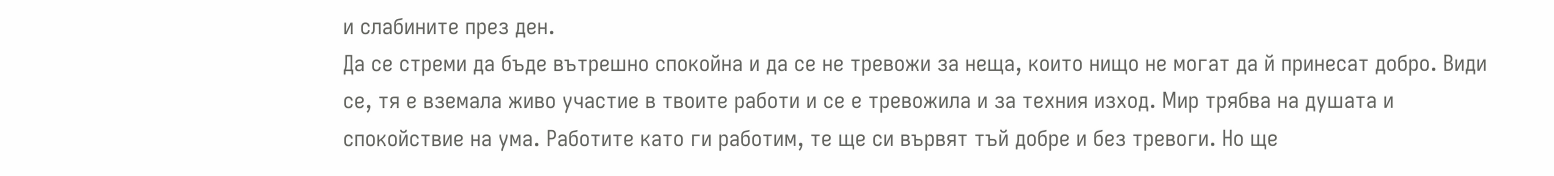и слабините през ден.
Да се стреми да бъде вътрешно спокойна и да се не тревожи за неща, които нищо не могат да й принесат добро. Види се, тя е вземала живо участие в твоите работи и се е тревожила и за техния изход. Мир трябва на душата и спокойствие на ума. Работите като ги работим, те ще си вървят тъй добре и без тревоги. Но ще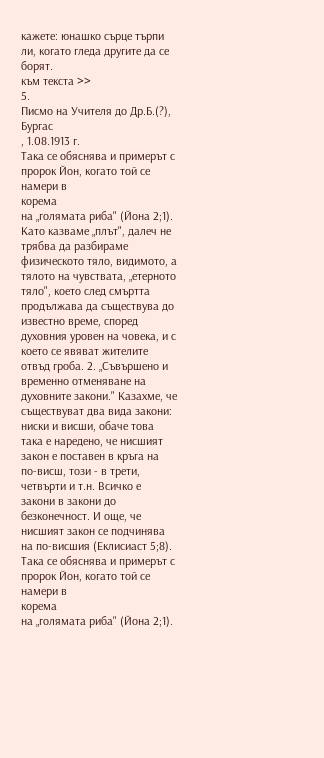кажете: юнашко сърце търпи ли, когато гледа другите да се борят.
към текста >>
5.
Писмо на Учителя до Др.Б.(?), Бургас
, 1.08.1913 г.
Така се обяснява и примерът с пророк Йон, когато той се намери в
корема
на „голямата риба" (Йона 2;1).
Като казваме „плът", далеч не трябва да разбираме физическото тяло, видимото, а тялото на чувствата, „етерното тяло", което след смъртта продължава да съществува до известно време, според духовния уровен на човека, и с което се явяват жителите отвъд гроба. 2. „Съвършено и временно отменяване на духовните закони." Казахме, че съществуват два вида закони: ниски и висши, обаче това така е наредено, че нисшият закон е поставен в кръга на по-висш, този - в трети, четвърти и т.н. Всичко е закони в закони до безконечност. И още, че нисшият закон се подчинява на по-висшия (Еклисиаст 5;8).
Така се обяснява и примерът с пророк Йон, когато той се намери в
корема
на „голямата риба" (Йона 2;1).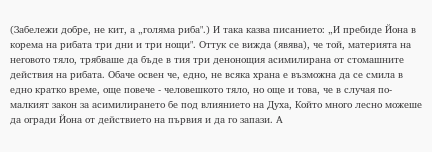(Забележи добре, не кит, а „голяма риба".) И така казва писанието: „И пребиде Йона в корема на рибата три дни и три нощи". Оттук се вижда (явява), че той, материята на неговото тяло, трябваше да бъде в тия три денонощия асимилирана от стомашните действия на рибата. Обаче освен че, едно, не всяка храна е възможна да се смила в едно кратко време, още повече - человешкото тяло, но още и това, че в случая по-малкият закон за асимилирането бе под влиянието на Духа, Който много лесно можеше да огради Йона от действието на първия и да го запази. А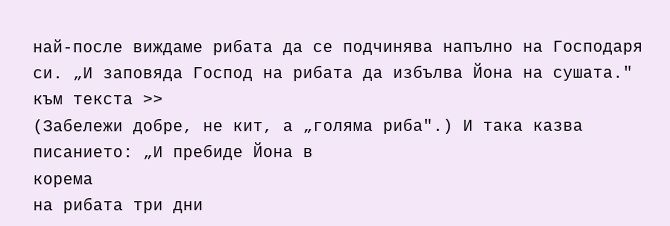най-после виждаме рибата да се подчинява напълно на Господаря си. „И заповяда Господ на рибата да избълва Йона на сушата."
към текста >>
(Забележи добре, не кит, а „голяма риба".) И така казва писанието: „И пребиде Йона в
корема
на рибата три дни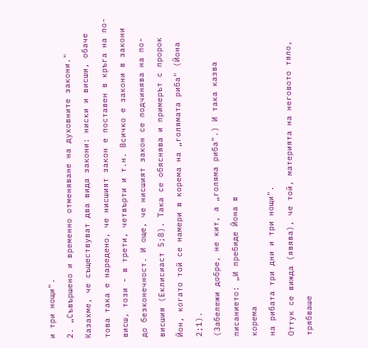и три нощи".
2. „Съвършено и временно отменяване на духовните закони." Казахме, че съществуват два вида закони: ниски и висши, обаче това така е наредено, че нисшият закон е поставен в кръга на по-висш, този - в трети, четвърти и т.н. Всичко е закони в закони до безконечност. И още, че нисшият закон се подчинява на по-висшия (Еклисиаст 5;8). Така се обяснява и примерът с пророк Йон, когато той се намери в корема на „голямата риба" (Йона 2;1).
(Забележи добре, не кит, а „голяма риба".) И така казва писанието: „И пребиде Йона в
корема
на рибата три дни и три нощи".
Оттук се вижда (явява), че той, материята на неговото тяло, трябваше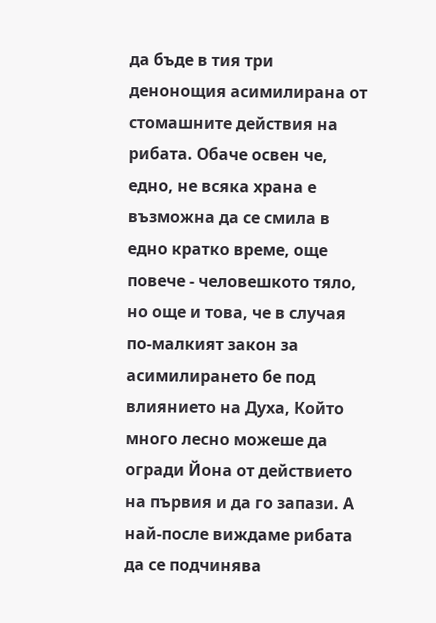да бъде в тия три денонощия асимилирана от стомашните действия на рибата. Обаче освен че, едно, не всяка храна е възможна да се смила в едно кратко време, още повече - человешкото тяло, но още и това, че в случая по-малкият закон за асимилирането бе под влиянието на Духа, Който много лесно можеше да огради Йона от действието на първия и да го запази. А най-после виждаме рибата да се подчинява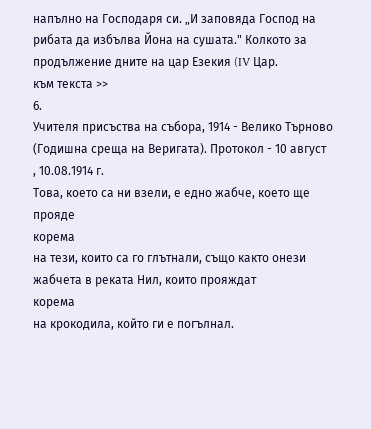напълно на Господаря си. „И заповяда Господ на рибата да избълва Йона на сушата." Колкото за продължение дните на цар Езекия (IV Цар.
към текста >>
6.
Учителя присъства на събора, 1914 - Велико Търново (Годишна среща на Веригата). Протокол - 10 август
, 10.08.1914 г.
Това, което са ни взели, е едно жабче, което ще прояде
корема
на тези, които са го глътнали, също както онези жабчета в реката Нил, които прояждат
корема
на крокодила, който ги е погълнал.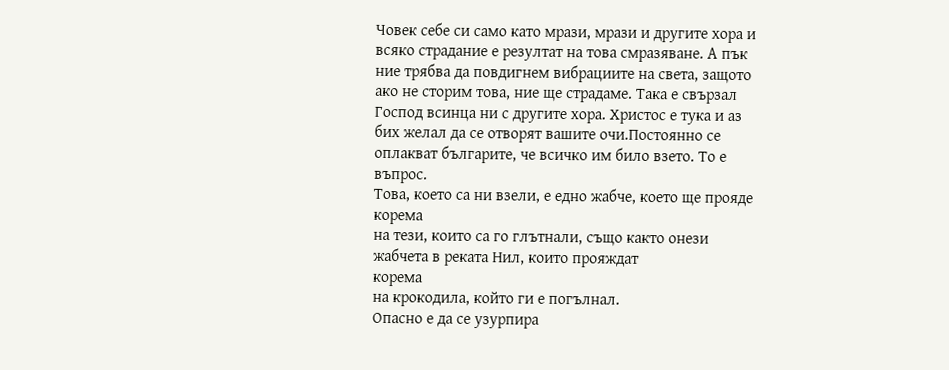Човек себе си само като мрази, мрази и другите хора и всяко страдание е резултат на това смразяване. А пък ние трябва да повдигнем вибрациите на света, защото ако не сторим това, ние ще страдаме. Така е свързал Господ всинца ни с другите хора. Христос е тука и аз бих желал да се отворят вашите очи.Постоянно се оплакват българите, че всичко им било взето. То е въпрос.
Това, което са ни взели, е едно жабче, което ще прояде
корема
на тези, които са го глътнали, също както онези жабчета в реката Нил, които прояждат
корема
на крокодила, който ги е погълнал.
Опасно е да се узурпира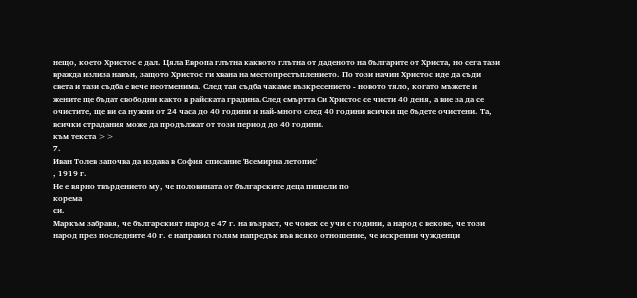нещо, което Христос е дал. Цяла Европа глътна каквото глътна от даденото на българите от Христа, но сега тази вражда излиза навън, защото Христос ги хвана на местопрестъплението. По този начин Христос иде да съди света и тази съдба е вече неотменима. След тая съдба чакаме възкресението - новото тяло, когато мъжете и жените ще бъдат свободни както в райската градина.След смъртта Си Христос се чисти 40 деня, а вие за да се очистите, ще ви са нужни от 24 часа до 40 години и най-много след 40 години всички ще бъдете очистени. Та, всички страдания може да продължат от този период до 40 години.
към текста >>
7.
Иван Толев започва да издава в София списание 'Всемирна летопис'
, 1919 г.
Не е вярно твърдението му, че половината от българските деца пишели по
корема
си.
Маркъм забравя, че българският народ е 47 г. на възраст, че човек се учи с години, а народ с векове, че този народ през последните 40 г. е направил голям напредък във всяко отношение, че искренни чужденци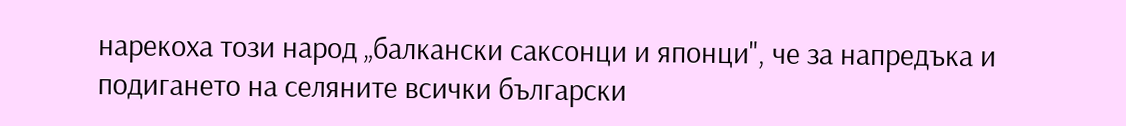нарекоха този народ „балкански саксонци и японци", че за напредъка и подигането на селяните всички български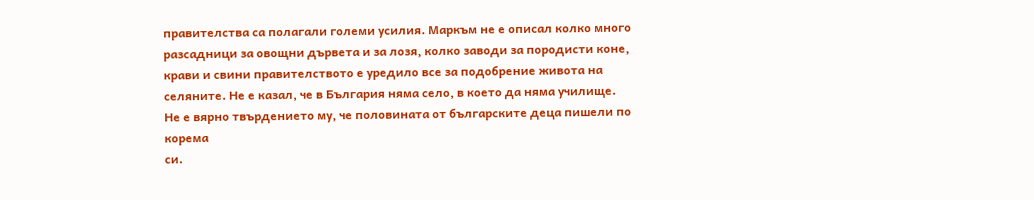правителства са полагали големи усилия. Маркъм не е описал колко много разсадници за овощни дървета и за лозя, колко заводи за породисти коне, крави и свини правителството е уредило все за подобрение живота на селяните. Не е казал, че в България няма село, в което да няма училище.
Не е вярно твърдението му, че половината от българските деца пишели по
корема
си.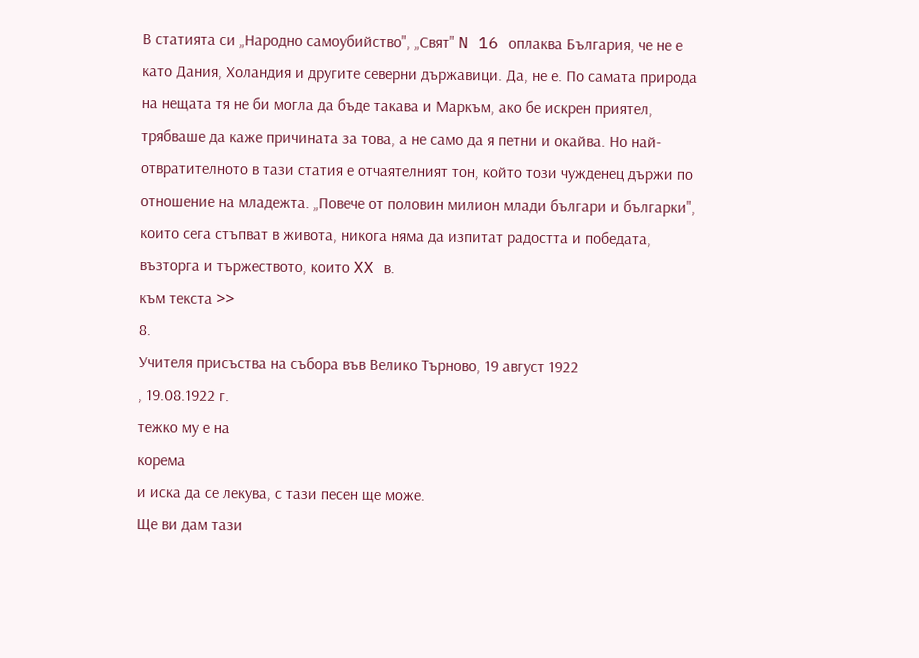В статията си „Народно самоубийство", „Свят" N 16 оплаква България, че не е като Дания, Холандия и другите северни държавици. Да, не е. По самата природа на нещата тя не би могла да бъде такава и Маркъм, ако бе искрен приятел, трябваше да каже причината за това, а не само да я петни и окайва. Но най-отвратителното в тази статия е отчаятелният тон, който този чужденец държи по отношение на младежта. „Повече от половин милион млади българи и българки", които сега стъпват в живота, никога няма да изпитат радостта и победата, възторга и тържеството, които XX в.
към текста >>
8.
Учителя присъства на събора във Велико Търново, 19 август 1922
, 19.08.1922 г.
тежко му е на
корема
и иска да се лекува, с тази песен ще може.
Ще ви дам тази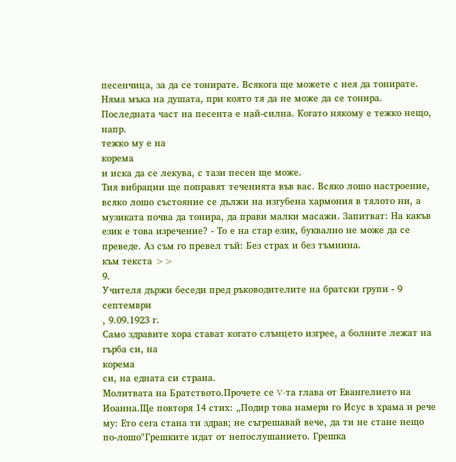песенчица, за да се тонирате. Всякога ще можете с нея да тонирате. Няма мъка на душата, при която тя да не може да се тонира. Последната част на песента е най-силна. Когато някому е тежко нещо, напр.
тежко му е на
корема
и иска да се лекува, с тази песен ще може.
Тия вибрации ще поправят теченията във вас. Всяко лошо настроение, всяко лошо състояние се дължи на изгубена хармония в тялото ни, а музиката почва да тонира, да прави малки масажи. Запитват: На какъв език е това изречение? - То е на стар език, буквално не може да се преведе. Аз съм го превел тъй: Без страх и без тъмнина.
към текста >>
9.
Учителя държи беседи пред ръководителите на братски групи - 9 септември
, 9.09.1923 г.
Само здравите хора стават когато слънцето изгрее, а болните лежат на гърба си, на
корема
си, на едната си страна.
Молитвата на Братството.Прочете се V-та глава от Евангелието на Иоанна.Ще повторя 14 стих: „Подир това намери го Исус в храма и рече му: Ето сега стана ти здрав; не съгрешавай вече, да ти не стане нещо по-лошо"Грешките идат от непослушанието. Грешка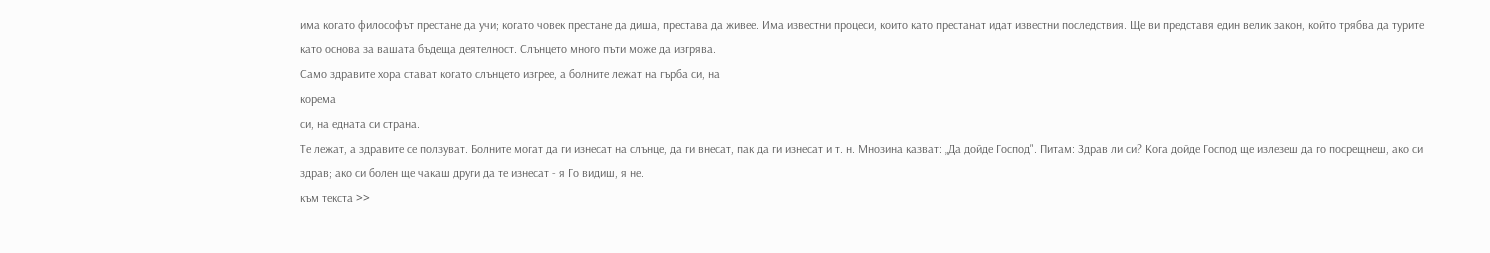има когато философът престане да учи; когато човек престане да диша, престава да живее. Има известни процеси, които като престанат идат известни последствия. Ще ви представя един велик закон, който трябва да турите като основа за вашата бъдеща деятелност. Слънцето много пъти може да изгрява.
Само здравите хора стават когато слънцето изгрее, а болните лежат на гърба си, на
корема
си, на едната си страна.
Те лежат, а здравите се ползуват. Болните могат да ги изнесат на слънце, да ги внесат, пак да ги изнесат и т. н. Мнозина казват: „Да дойде Господ". Питам: Здрав ли си? Кога дойде Господ ще излезеш да го посрещнеш, ако си здрав; ако си болен ще чакаш други да те изнесат - я Го видиш, я не.
към текста >>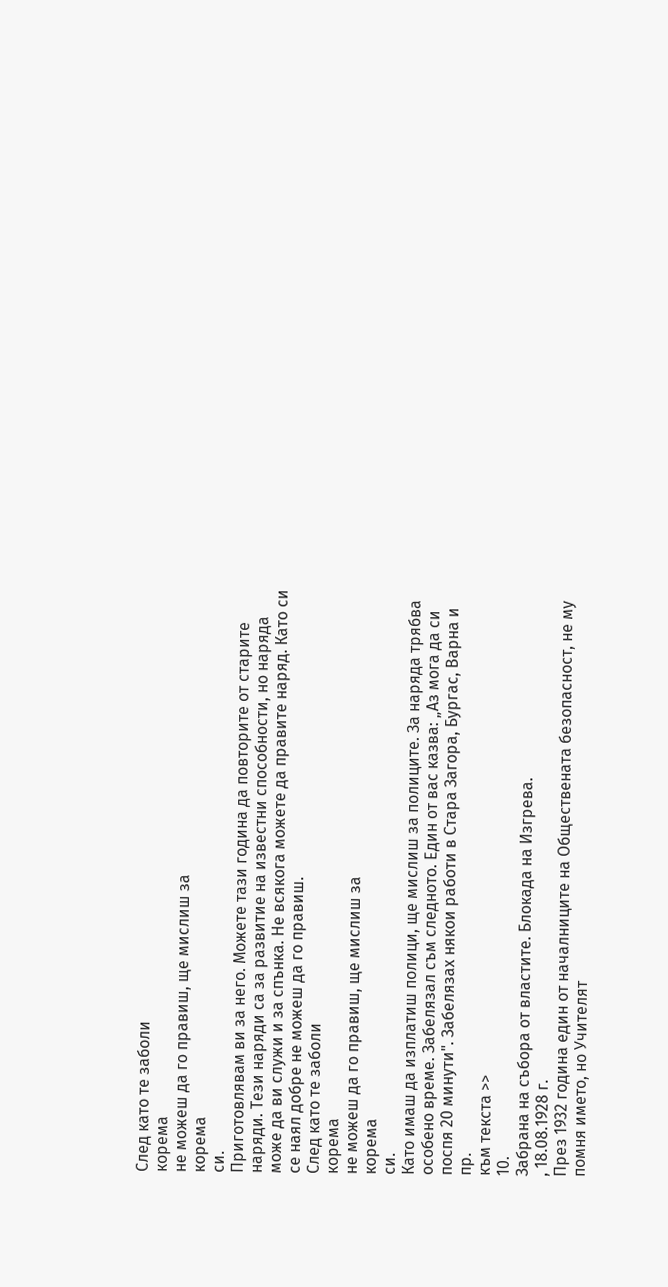След като те заболи
корема
не можеш да го правиш, ще мислиш за
корема
си.
Приготовлявам ви за него. Можете тази година да повторите от старите наряди. Тези наряди са за развитие на известни способности, но наряда може да ви служи и за спънка. Не всякога можете да правите наряд. Като си се наял добре не можеш да го правиш.
След като те заболи
корема
не можеш да го правиш, ще мислиш за
корема
си.
Като имаш да изплатиш полици, ще мислиш за полиците. За наряда трябва особено време. Забелязал съм следното. Един от вас казва: „Аз мога да си поспя 20 минути". Забелязах някои работи в Стара Загора, Бургас, Варна и пр.
към текста >>
10.
Забрана на събора от властите. Блокада на Изгрева.
, 18.08.1928 г.
През 1932 година един от началниците на Обществената безопасност, не му помня името, но Учителят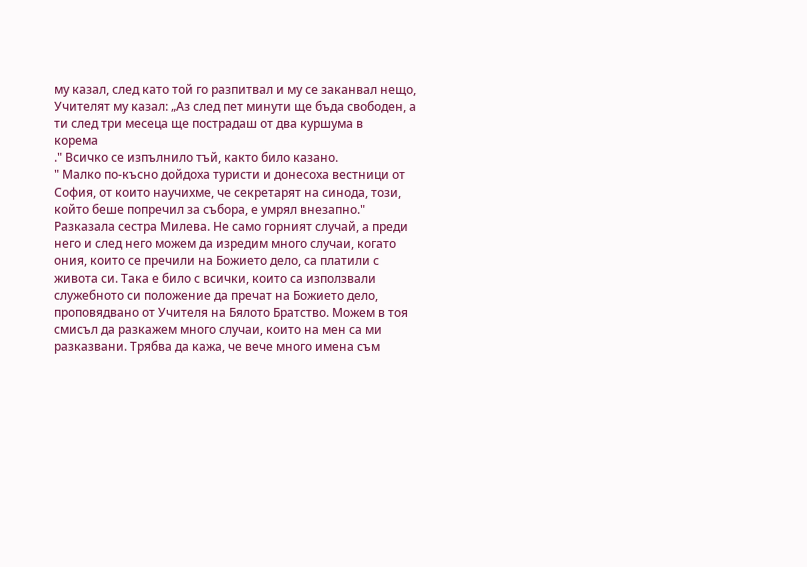му казал, след като той го разпитвал и му се заканвал нещо, Учителят му казал: „Аз след пет минути ще бъда свободен, а ти след три месеца ще пострадаш от два куршума в
корема
." Всичко се изпълнило тъй, както било казано.
" Малко по-късно дойдоха туристи и донесоха вестници от София, от които научихме, че секретарят на синода, този, който беше попречил за събора, е умрял внезапно." Разказала сестра Милева. Не само горният случай, а преди него и след него можем да изредим много случаи, когато ония, които се пречили на Божието дело, са платили с живота си. Така е било с всички, които са използвали служебното си положение да пречат на Божието дело, проповядвано от Учителя на Бялото Братство. Можем в тоя смисъл да разкажем много случаи, които на мен са ми разказвани. Трябва да кажа, че вече много имена съм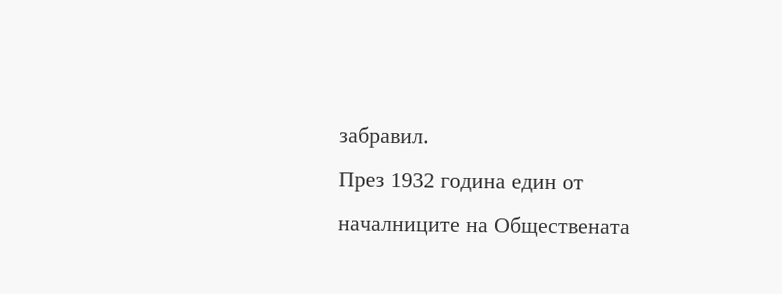забравил.
През 1932 година един от началниците на Обществената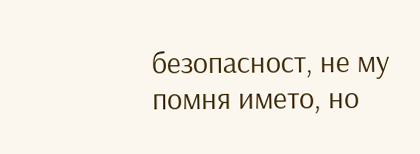безопасност, не му помня името, но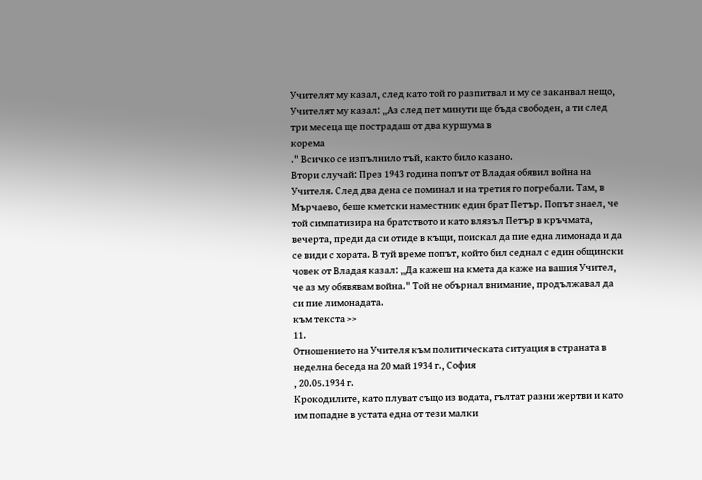Учителят му казал, след като той го разпитвал и му се заканвал нещо, Учителят му казал: „Аз след пет минути ще бъда свободен, а ти след три месеца ще пострадаш от два куршума в
корема
." Всичко се изпълнило тъй, както било казано.
Втори случай: През 1943 година попът от Владая обявил война на Учителя. След два дена се поминал и на третия го погребали. Там, в Мърчаево, беше кметски наместник един брат Петър. Попът знаел, че той симпатизира на братството и като влязъл Петър в кръчмата, вечерта, преди да си отиде в къщи, поискал да пие една лимонада и да се види с хората. В туй време попът, който бил седнал с един общински човек от Владая казал: „Да кажеш на кмета да каже на вашия Учител, че аз му обявявам война." Той не обърнал внимание, продължавал да си пие лимонадата.
към текста >>
11.
Отношението на Учителя към политическата ситуация в страната в неделна беседа на 20 май 1934 г., София
, 20.05.1934 г.
Крокодилите, като плуват също из водата, гълтат разни жертви и като им попадне в устата една от тези малки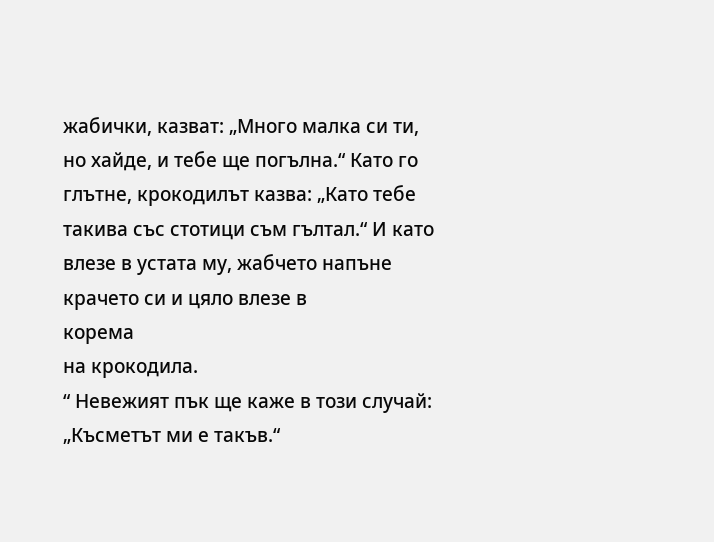жабички, казват: „Много малка си ти, но хайде, и тебе ще погълна.“ Като го глътне, крокодилът казва: „Като тебе такива със стотици съм гълтал.“ И като влезе в устата му, жабчето напъне крачето си и цяло влезе в
корема
на крокодила.
“ Невежият пък ще каже в този случай: „Късметът ми е такъв.“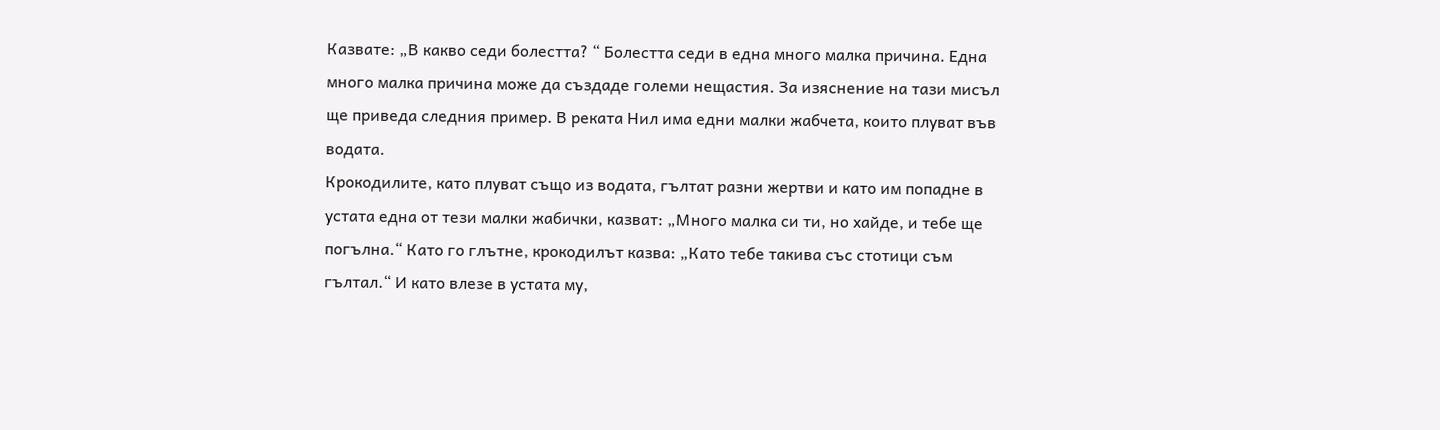Казвате: „В какво седи болестта? “ Болестта седи в една много малка причина. Една много малка причина може да създаде големи нещастия. За изяснение на тази мисъл ще приведа следния пример. В реката Нил има едни малки жабчета, които плуват във водата.
Крокодилите, като плуват също из водата, гълтат разни жертви и като им попадне в устата една от тези малки жабички, казват: „Много малка си ти, но хайде, и тебе ще погълна.“ Като го глътне, крокодилът казва: „Като тебе такива със стотици съм гълтал.“ И като влезе в устата му,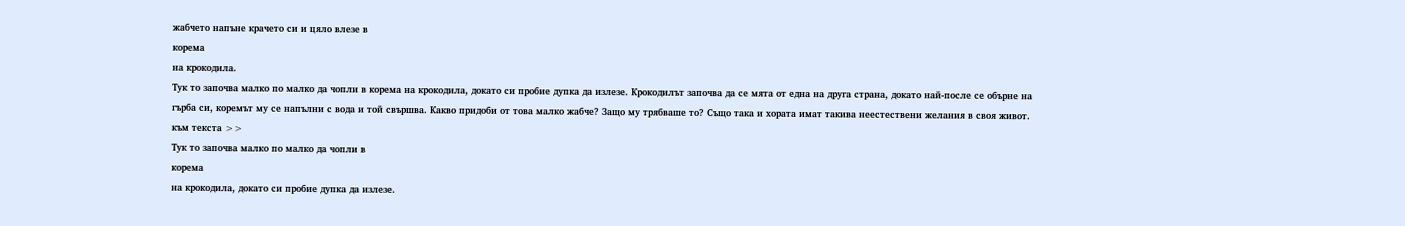жабчето напъне крачето си и цяло влезе в
корема
на крокодила.
Тук то започва малко по малко да чопли в корема на крокодила, докато си пробие дупка да излезе. Крокодилът започва да се мята от една на друга страна, докато най-после се обърне на гърба си, коремът му се напълни с вода и той свършва. Какво придоби от това малко жабче? Защо му трябваше то? Също така и хората имат такива неестествени желания в своя живот.
към текста >>
Тук то започва малко по малко да чопли в
корема
на крокодила, докато си пробие дупка да излезе.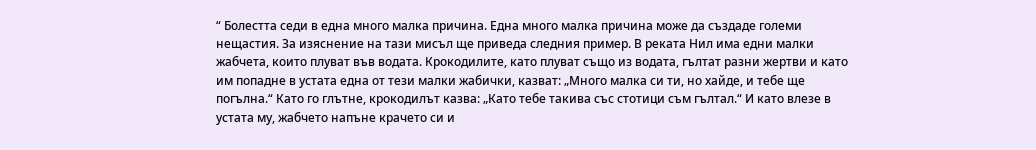“ Болестта седи в една много малка причина. Една много малка причина може да създаде големи нещастия. За изяснение на тази мисъл ще приведа следния пример. В реката Нил има едни малки жабчета, които плуват във водата. Крокодилите, като плуват също из водата, гълтат разни жертви и като им попадне в устата една от тези малки жабички, казват: „Много малка си ти, но хайде, и тебе ще погълна.“ Като го глътне, крокодилът казва: „Като тебе такива със стотици съм гълтал.“ И като влезе в устата му, жабчето напъне крачето си и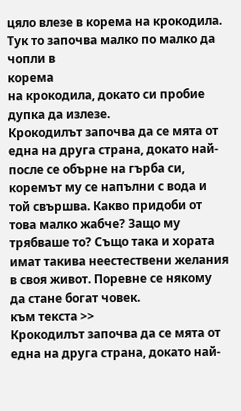цяло влезе в корема на крокодила.
Тук то започва малко по малко да чопли в
корема
на крокодила, докато си пробие дупка да излезе.
Крокодилът започва да се мята от една на друга страна, докато най-после се обърне на гърба си, коремът му се напълни с вода и той свършва. Какво придоби от това малко жабче? Защо му трябваше то? Също така и хората имат такива неестествени желания в своя живот. Поревне се някому да стане богат човек.
към текста >>
Крокодилът започва да се мята от една на друга страна, докато най-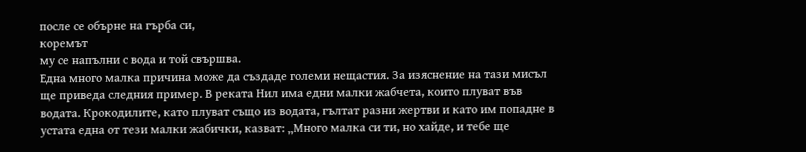после се обърне на гърба си,
коремът
му се напълни с вода и той свършва.
Една много малка причина може да създаде големи нещастия. За изяснение на тази мисъл ще приведа следния пример. В реката Нил има едни малки жабчета, които плуват във водата. Крокодилите, като плуват също из водата, гълтат разни жертви и като им попадне в устата една от тези малки жабички, казват: „Много малка си ти, но хайде, и тебе ще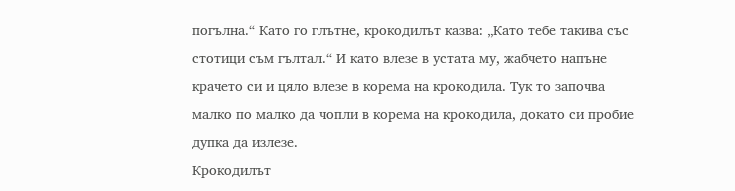погълна.“ Като го глътне, крокодилът казва: „Като тебе такива със стотици съм гълтал.“ И като влезе в устата му, жабчето напъне крачето си и цяло влезе в корема на крокодила. Тук то започва малко по малко да чопли в корема на крокодила, докато си пробие дупка да излезе.
Крокодилът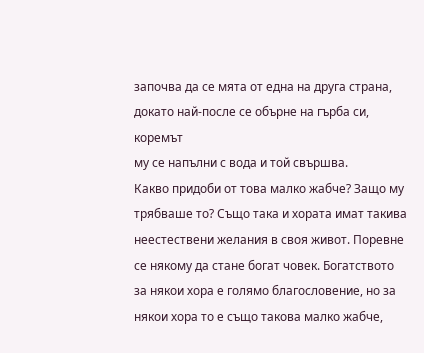започва да се мята от една на друга страна, докато най-после се обърне на гърба си,
коремът
му се напълни с вода и той свършва.
Какво придоби от това малко жабче? Защо му трябваше то? Също така и хората имат такива неестествени желания в своя живот. Поревне се някому да стане богат човек. Богатството за някои хора е голямо благословение, но за някои хора то е също такова малко жабче,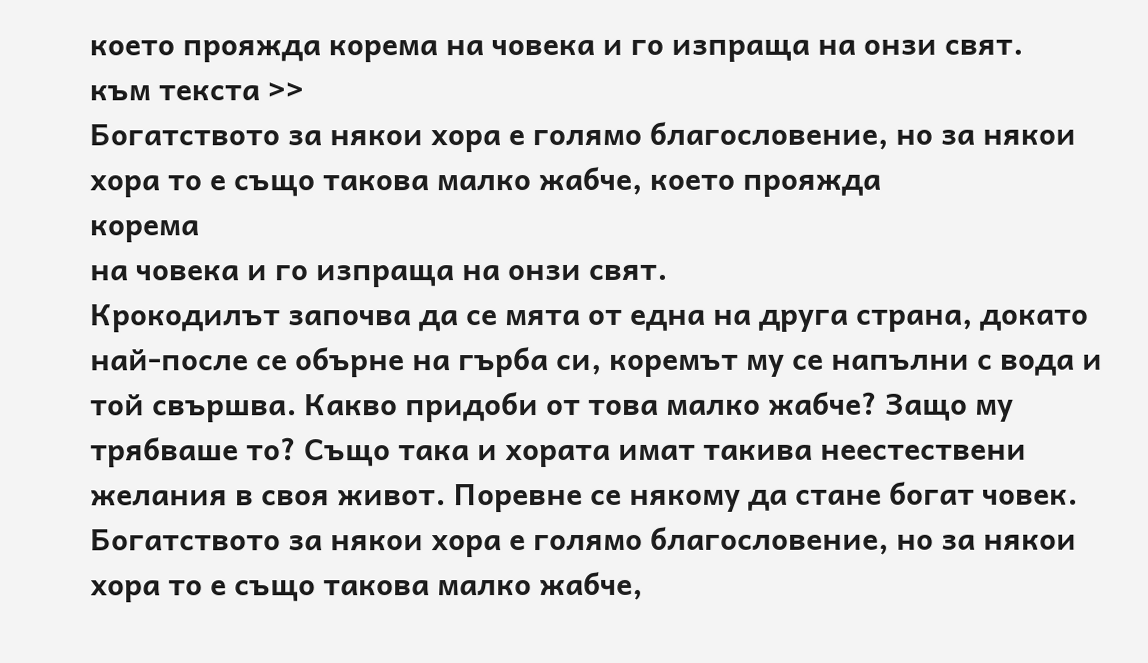което прояжда корема на човека и го изпраща на онзи свят.
към текста >>
Богатството за някои хора е голямо благословение, но за някои хора то е също такова малко жабче, което прояжда
корема
на човека и го изпраща на онзи свят.
Крокодилът започва да се мята от една на друга страна, докато най-после се обърне на гърба си, коремът му се напълни с вода и той свършва. Какво придоби от това малко жабче? Защо му трябваше то? Също така и хората имат такива неестествени желания в своя живот. Поревне се някому да стане богат човек.
Богатството за някои хора е голямо благословение, но за някои хора то е също такова малко жабче,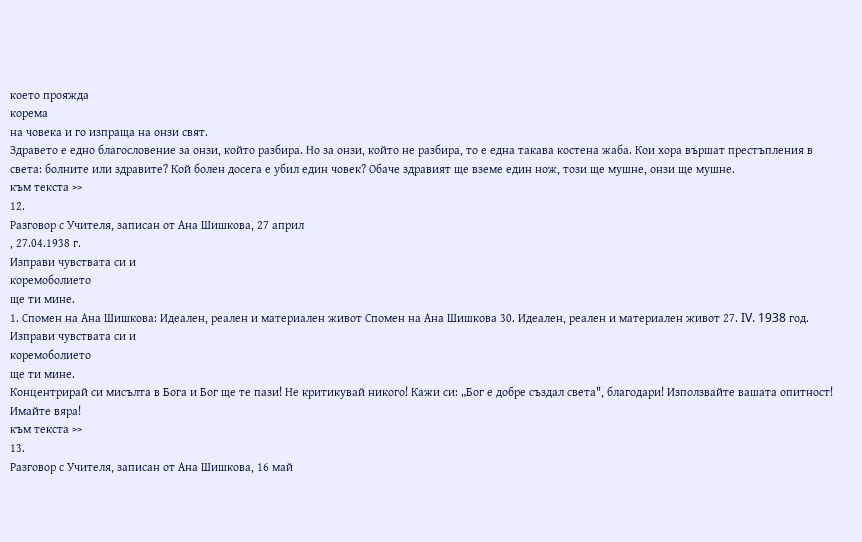което прояжда
корема
на човека и го изпраща на онзи свят.
Здравето е едно благословение за онзи, който разбира. Но за онзи, който не разбира, то е една такава костена жаба. Кои хора вършат престъпления в света: болните или здравите? Кой болен досега е убил един човек? Обаче здравият ще вземе един нож, този ще мушне, онзи ще мушне.
към текста >>
12.
Разговор с Учителя, записан от Ана Шишкова, 27 април
, 27.04.1938 г.
Изправи чувствата си и
коремоболието
ще ти мине.
1. Спомен на Ана Шишкова: Идеален, реален и материален живот Спомен на Ана Шишкова 30. Идеален, реален и материален живот 27. IV. 1938 год.
Изправи чувствата си и
коремоболието
ще ти мине.
Концентрирай си мисълта в Бога и Бог ще те пази! Не критикувай никого! Кажи си: „Бог е добре създал света", благодари! Използвайте вашата опитност! Имайте вяра!
към текста >>
13.
Разговор с Учителя, записан от Ана Шишкова, 16 май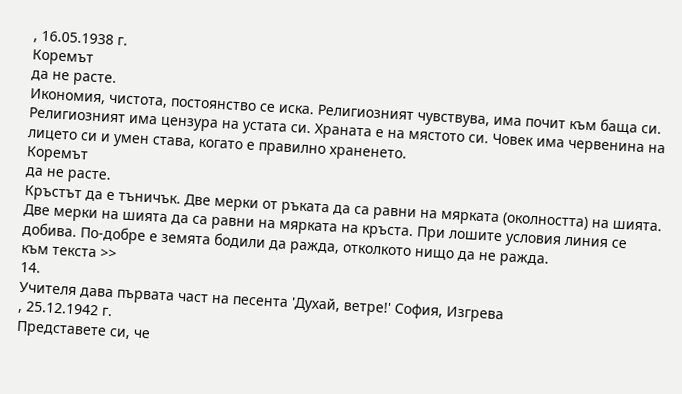, 16.05.1938 г.
Коремът
да не расте.
Икономия, чистота, постоянство се иска. Религиозният чувствува, има почит към баща си. Религиозният има цензура на устата си. Храната е на мястото си. Човек има червенина на лицето си и умен става, когато е правилно храненето.
Коремът
да не расте.
Кръстът да е тъничък. Две мерки от ръката да са равни на мярката (околността) на шията. Две мерки на шията да са равни на мярката на кръста. При лошите условия линия се добива. По-добре е земята бодили да ражда, отколкото нищо да не ражда.
към текста >>
14.
Учителя дава първата част на песента 'Духай, ветре!' София, Изгрева
, 25.12.1942 г.
Представете си, че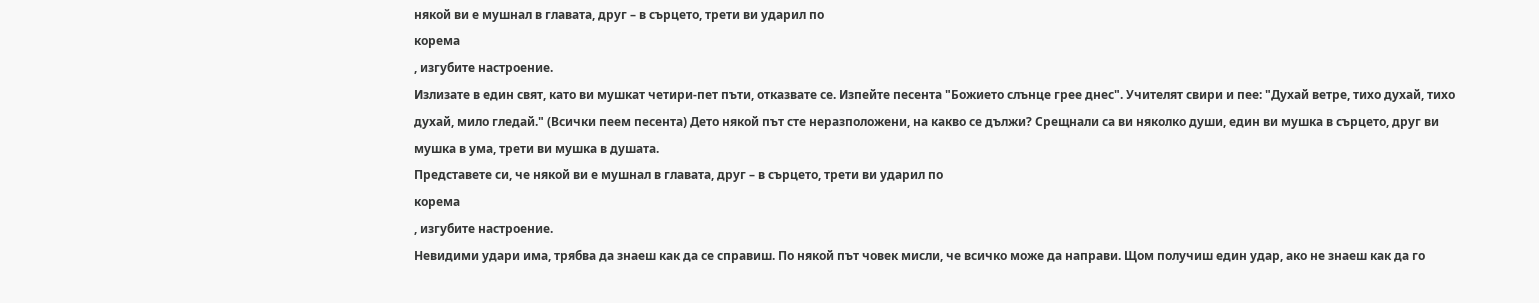някой ви е мушнал в главата, друг – в сърцето, трети ви ударил по
корема
, изгубите настроение.
Излизате в един свят, като ви мушкат четири-пет пъти, отказвате се. Изпейте песента "Божието слънце грее днес". Учителят свири и пее: "Духай ветре, тихо духай, тихо духай, мило гледай." (Всички пеем песента) Дето някой път сте неразположени, на какво се дължи? Срещнали са ви няколко души, един ви мушка в сърцето, друг ви мушка в ума, трети ви мушка в душата.
Представете си, че някой ви е мушнал в главата, друг – в сърцето, трети ви ударил по
корема
, изгубите настроение.
Невидими удари има, трябва да знаеш как да се справиш. По някой път човек мисли, че всичко може да направи. Щом получиш един удар, ако не знаеш как да го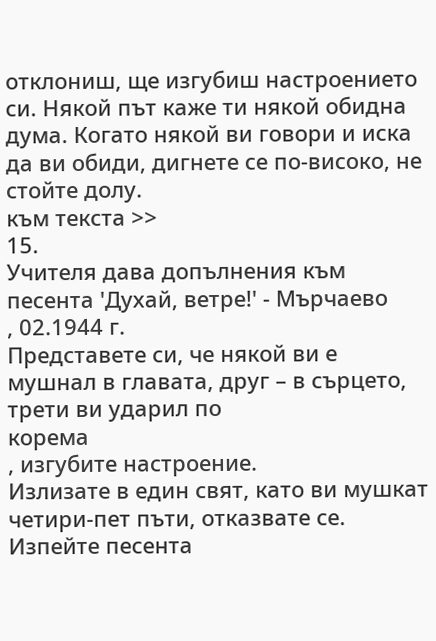отклониш, ще изгубиш настроението си. Някой път каже ти някой обидна дума. Когато някой ви говори и иска да ви обиди, дигнете се по-високо, не стойте долу.
към текста >>
15.
Учителя дава допълнения към песента 'Духай, ветре!' - Мърчаево
, 02.1944 г.
Представете си, че някой ви е мушнал в главата, друг – в сърцето, трети ви ударил по
корема
, изгубите настроение.
Излизате в един свят, като ви мушкат четири-пет пъти, отказвате се. Изпейте песента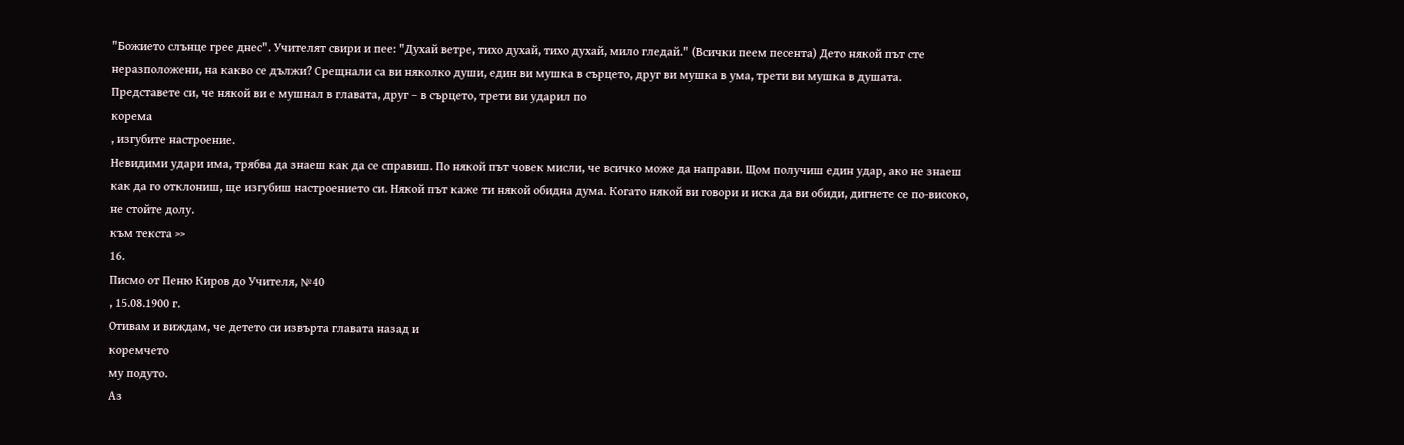"Божието слънце грее днес". Учителят свири и пее: "Духай ветре, тихо духай, тихо духай, мило гледай." (Всички пеем песента) Дето някой път сте неразположени, на какво се дължи? Срещнали са ви няколко души, един ви мушка в сърцето, друг ви мушка в ума, трети ви мушка в душата.
Представете си, че някой ви е мушнал в главата, друг – в сърцето, трети ви ударил по
корема
, изгубите настроение.
Невидими удари има, трябва да знаеш как да се справиш. По някой път човек мисли, че всичко може да направи. Щом получиш един удар, ако не знаеш как да го отклониш, ще изгубиш настроението си. Някой път каже ти някой обидна дума. Когато някой ви говори и иска да ви обиди, дигнете се по-високо, не стойте долу.
към текста >>
16.
Писмо от Пеню Киров до Учителя, №40
, 15.08.1900 г.
Отивам и виждам, че детето си извърта главата назад и
коремчето
му подуто.
Аз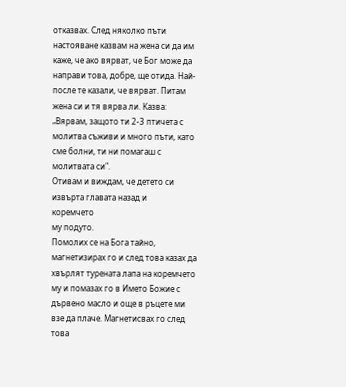отказвах. След няколко пъти настояване казвам на жена си да им каже, че ако вярват, че Бог може да направи това, добре, ще отида. Най-после те казали, че вярват. Питам жена си и тя вярва ли. Казва: „Вярвам, защото ти 2-3 птичета с молитва съживи и много пъти, като сме болни, ти ни помагаш с молитвата си".
Отивам и виждам, че детето си извърта главата назад и
коремчето
му подуто.
Помолих се на Бога тайно, магнетизирах го и след това казах да хвърлят турената лапа на коремчето му и помазах го в Името Божие с дървено масло и още в ръцете ми взе да плаче. Магнетисвах го след това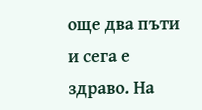още два пъти и сега е здраво. На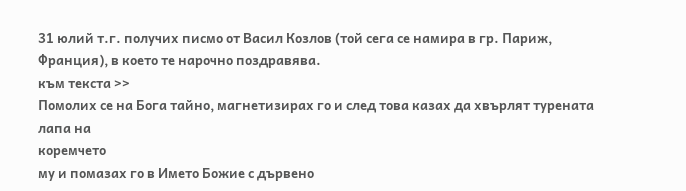31 юлий т.г. получих писмо от Васил Козлов (той сега се намира в гр. Париж, Франция), в което те нарочно поздравява.
към текста >>
Помолих се на Бога тайно, магнетизирах го и след това казах да хвърлят турената лапа на
коремчето
му и помазах го в Името Божие с дървено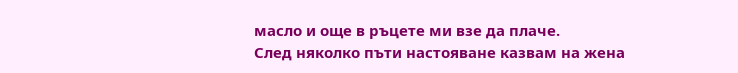масло и още в ръцете ми взе да плаче.
След няколко пъти настояване казвам на жена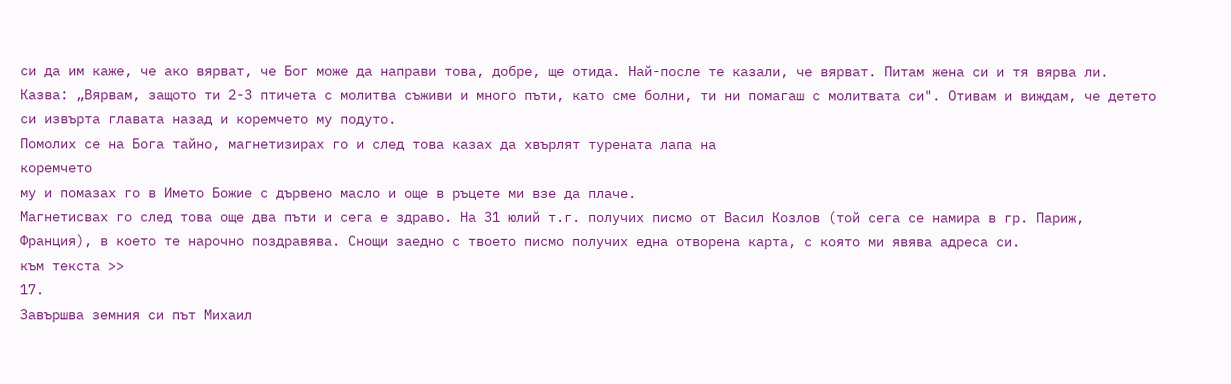си да им каже, че ако вярват, че Бог може да направи това, добре, ще отида. Най-после те казали, че вярват. Питам жена си и тя вярва ли. Казва: „Вярвам, защото ти 2-3 птичета с молитва съживи и много пъти, като сме болни, ти ни помагаш с молитвата си". Отивам и виждам, че детето си извърта главата назад и коремчето му подуто.
Помолих се на Бога тайно, магнетизирах го и след това казах да хвърлят турената лапа на
коремчето
му и помазах го в Името Божие с дървено масло и още в ръцете ми взе да плаче.
Магнетисвах го след това още два пъти и сега е здраво. На 31 юлий т.г. получих писмо от Васил Козлов (той сега се намира в гр. Париж, Франция), в което те нарочно поздравява. Снощи заедно с твоето писмо получих една отворена карта, с която ми явява адреса си.
към текста >>
17.
Завършва земния си път Михаил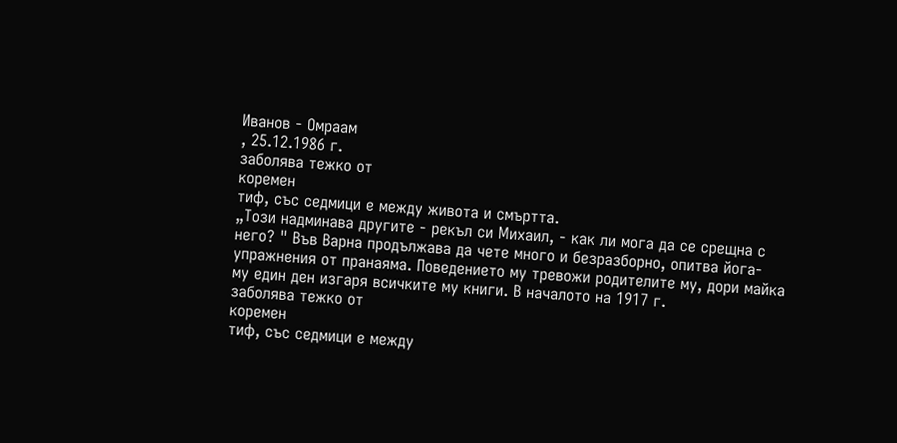Иванов - Омраам
, 25.12.1986 г.
заболява тежко от
коремен
тиф, със седмици е между живота и смъртта.
„Този надминава другите - рекъл си Михаил, - как ли мога да се срещна с него? " Във Варна продължава да чете много и безразборно, опитва йога-упражнения от пранаяма. Поведението му тревожи родителите му, дори майка му един ден изгаря всичките му книги. В началото на 1917 г.
заболява тежко от
коремен
тиф, със седмици е между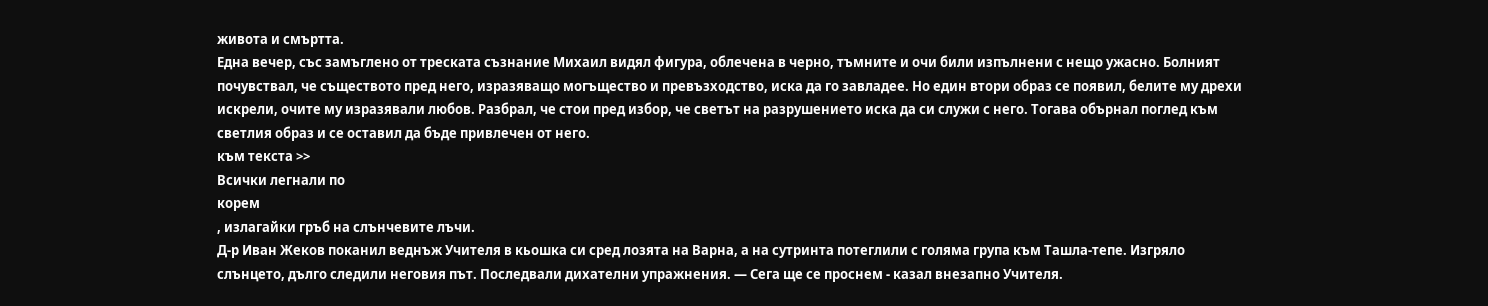живота и смъртта.
Една вечер, със замъглено от треската съзнание Михаил видял фигура, облечена в черно, тъмните и очи били изпълнени с нещо ужасно. Болният почувствал, че съществото пред него, изразяващо могъщество и превъзходство, иска да го завладее. Но един втори образ се появил, белите му дрехи искрели, очите му изразявали любов. Разбрал, че стои пред избор, че светът на разрушението иска да си служи с него. Тогава обърнал поглед към светлия образ и се оставил да бъде привлечен от него.
към текста >>
Всички легнали по
корем
, излагайки гръб на слънчевите лъчи.
Д-р Иван Жеков поканил веднъж Учителя в кьошка си сред лозята на Варна, а на сутринта потеглили с голяма група към Ташла-тепе. Изгряло слънцето, дълго следили неговия път. Последвали дихателни упражнения. — Сега ще се проснем - казал внезапно Учителя.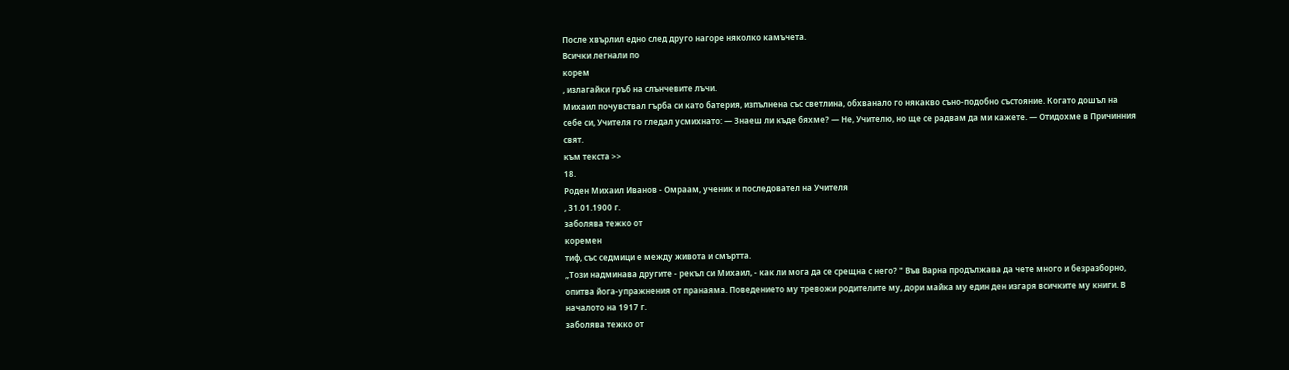После хвърлил едно след друго нагоре няколко камъчета.
Всички легнали по
корем
, излагайки гръб на слънчевите лъчи.
Михаил почувствал гърба си като батерия, изпълнена със светлина, обхванало го някакво съно-подобно състояние. Когато дошъл на себе си, Учителя го гледал усмихнато: — Знаеш ли къде бяхме? — Не, Учителю, но ще се радвам да ми кажете. — Отидохме в Причинния свят.
към текста >>
18.
Роден Михаил Иванов - Омраам, ученик и последовател на Учителя
, 31.01.1900 г.
заболява тежко от
коремен
тиф, със седмици е между живота и смъртта.
„Този надминава другите - рекъл си Михаил, - как ли мога да се срещна с него? " Във Варна продължава да чете много и безразборно, опитва йога-упражнения от пранаяма. Поведението му тревожи родителите му, дори майка му един ден изгаря всичките му книги. В началото на 1917 г.
заболява тежко от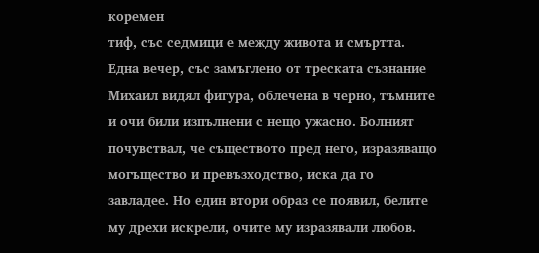коремен
тиф, със седмици е между живота и смъртта.
Една вечер, със замъглено от треската съзнание Михаил видял фигура, облечена в черно, тъмните и очи били изпълнени с нещо ужасно. Болният почувствал, че съществото пред него, изразяващо могъщество и превъзходство, иска да го завладее. Но един втори образ се появил, белите му дрехи искрели, очите му изразявали любов.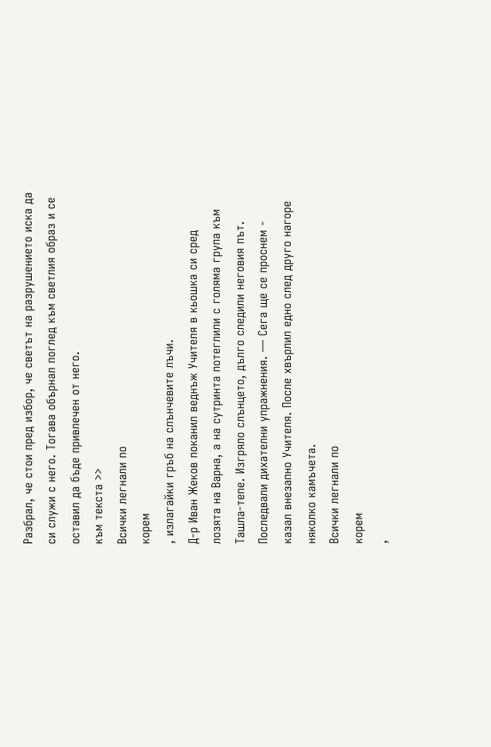Разбрал, че стои пред избор, че светът на разрушението иска да си служи с него. Тогава обърнал поглед към светлия образ и се оставил да бъде привлечен от него.
към текста >>
Всички легнали по
корем
, излагайки гръб на слънчевите лъчи.
Д-р Иван Жеков поканил веднъж Учителя в кьошка си сред лозята на Варна, а на сутринта потеглили с голяма група към Ташла-тепе. Изгряло слънцето, дълго следили неговия път. Последвали дихателни упражнения. — Сега ще се проснем - казал внезапно Учителя. После хвърлил едно след друго нагоре няколко камъчета.
Всички легнали по
корем
,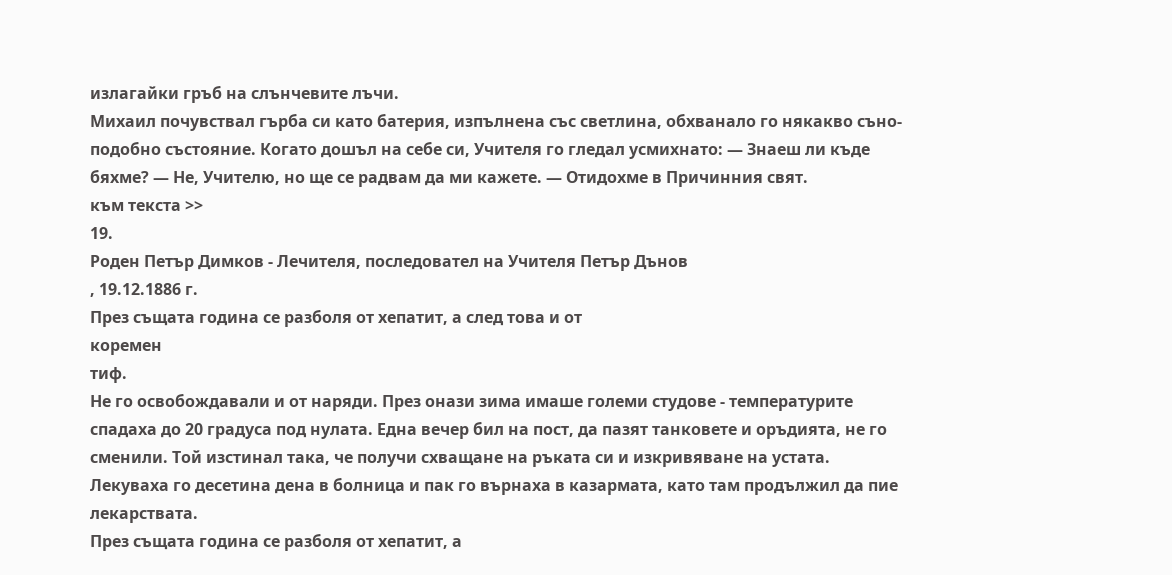излагайки гръб на слънчевите лъчи.
Михаил почувствал гърба си като батерия, изпълнена със светлина, обхванало го някакво съно-подобно състояние. Когато дошъл на себе си, Учителя го гледал усмихнато: — Знаеш ли къде бяхме? — Не, Учителю, но ще се радвам да ми кажете. — Отидохме в Причинния свят.
към текста >>
19.
Роден Петър Димков - Лечителя, последовател на Учителя Петър Дънов
, 19.12.1886 г.
През същата година се разболя от хепатит, а след това и от
коремен
тиф.
Не го освобождавали и от наряди. През онази зима имаше големи студове - температурите спадаха до 20 градуса под нулата. Една вечер бил на пост, да пазят танковете и оръдията, не го сменили. Той изстинал така, че получи схващане на ръката си и изкривяване на устата. Лекуваха го десетина дена в болница и пак го върнаха в казармата, като там продължил да пие лекарствата.
През същата година се разболя от хепатит, а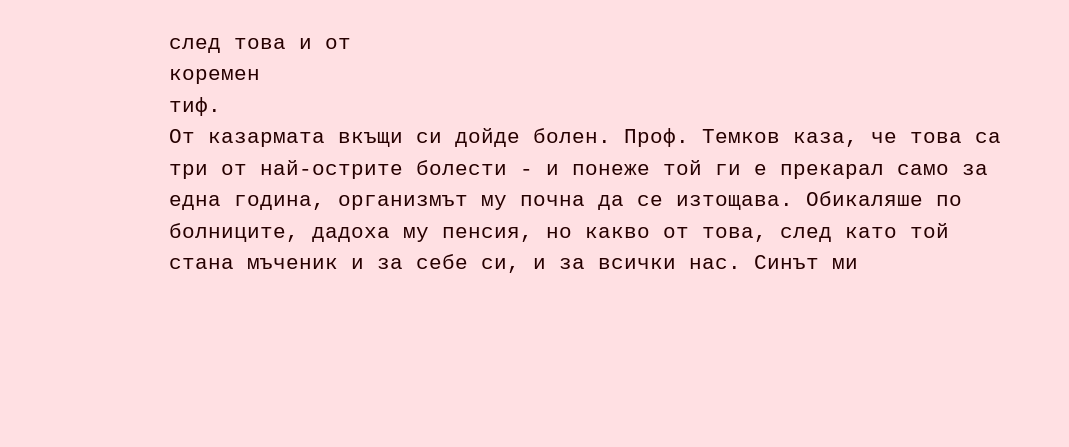след това и от
коремен
тиф.
От казармата вкъщи си дойде болен. Проф. Темков каза, че това са три от най-острите болести - и понеже той ги е прекарал само за една година, организмът му почна да се изтощава. Обикаляше по болниците, дадоха му пенсия, но какво от това, след като той стана мъченик и за себе си, и за всички нас. Синът ми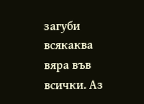загуби всякаква вяра във всички. Аз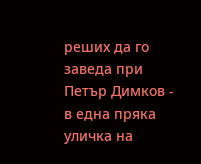реших да го заведа при Петър Димков - в една пряка уличка на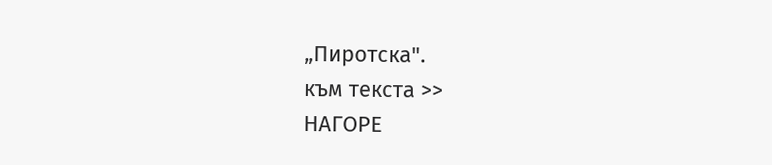„Пиротска".
към текста >>
НАГОРЕ